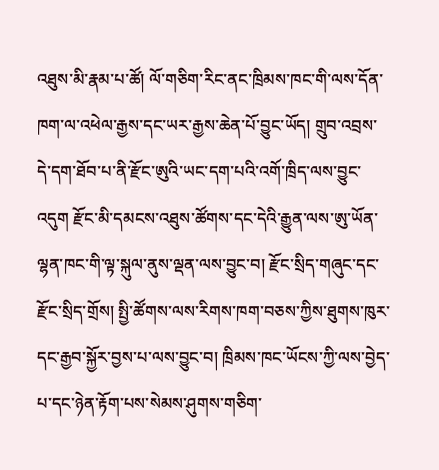འཐུས་མི་རྣམ་པ་ཚོ། ལོ་གཅིག་རིང་ནང་ཁྲིམས་ཁང་གི་ལས་དོན་ཁག་ལ་འཕེལ་རྒྱས་དང་ཡར་རྒྱས་ཆེན་པོ་བྱུང་ཡོད། གྲུབ་འབྲས་དེ་དག་ཐོབ་པ་ནི་རྫོང་ཨུའི་ཡང་དག་པའི་འགོ་ཁྲིད་ལས་བྱུང་འདུག རྫོང་མི་དམངས་འཐུས་ཚོགས་དང་དེའི་རྒྱུན་ལས་ཨུ་ཡོན་ལྷན་ཁང་གི་ལྟ་སྐུལ་ནུས་ལྡན་ལས་བྱུང་བ། རྫོང་སྲིད་གཞུང་དང་རྫོང་སྲིད་གྲོས། སྤྱི་ཚོགས་ལས་རིགས་ཁག་བཅས་ཀྱིས་ཐུགས་ཁུར་དང་རྒྱབ་སྐྱོར་བྱས་པ་ལས་བྱུང་བ། ཁྲིམས་ཁང་ཡོངས་ཀྱི་ལས་བྱེད་པ་དང་ཉེན་རྟོག་པས་སེམས་ཤུགས་གཅིག་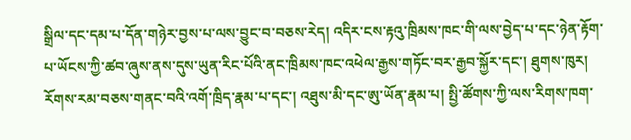སྒྲིལ་དང་དམ་པ་དོན་གཉེར་བྱས་པ་ལས་བྱུང་བ་བཅས་རེད། འདིར་ངས་རྟའུ་ཁྲིམས་ཁང་གི་ལས་བྱེད་པ་དང་ཉེན་རྟོག་པ་ཡོངས་ཀྱི་ཚབ་ཞུས་ནས་དུས་ཡུན་རིང་པོའི་ནང་ཁྲིམས་ཁང་འཕེལ་རྒྱས་གཏོང་བར་རྒྱབ་སྐྱོར་དང་། ཐུགས་ཁུར། རོགས་རམ་བཅས་གནང་བའི་འགོ་ཁྲིད་རྣམ་པ་དང་། འཐུས་མི་དང་ཨུ་ཡོན་རྣམ་པ། སྤྱི་ཚོགས་ཀྱི་ལས་རིགས་ཁག་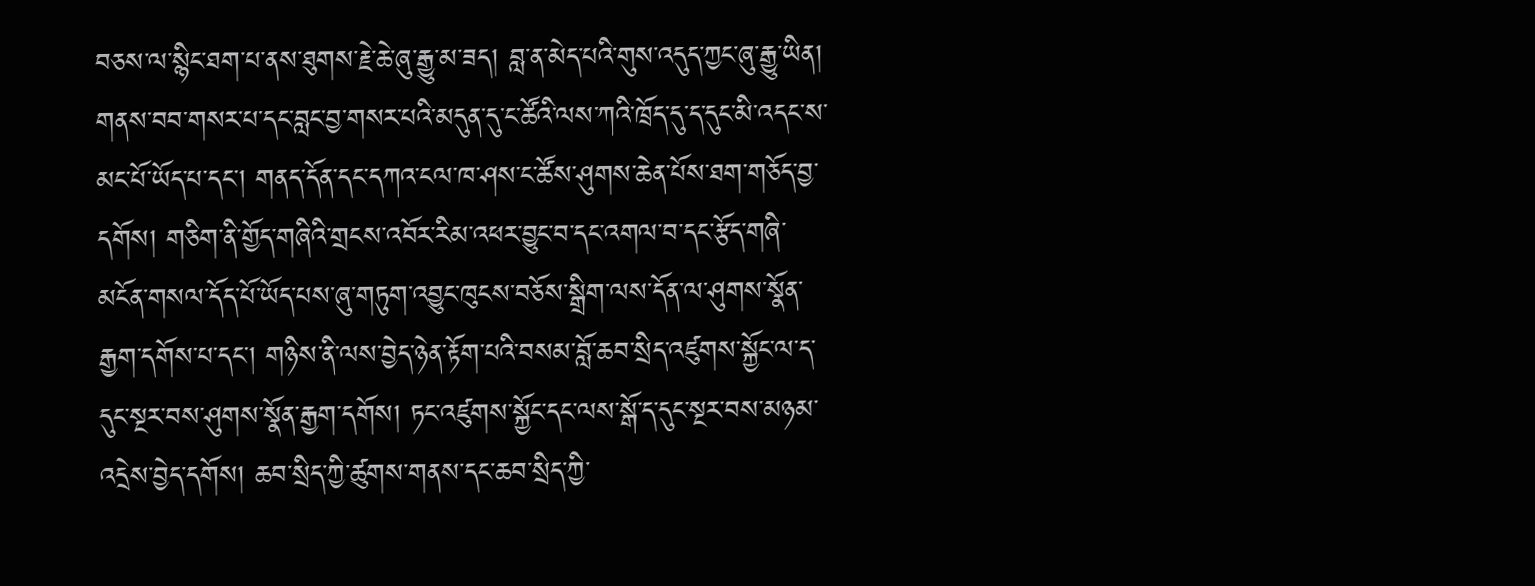བཅས་ལ་སྙིང་ཐག་པ་ནས་ཐུགས་རྗེ་ཆེ་ཞུ་རྒྱུ་མ་ཟད། བླ་ན་མེད་པའི་གུས་འདུད་ཀྱང་ཞུ་རྒྱུ་ཡིན།
གནས་བབ་གསར་པ་དང་བླང་བྱ་གསར་པའི་མདུན་དུ་ང་ཚོའི་ལས་ཀའི་ཁྲོད་དུ་ད་དུང་མི་འདང་ས་མང་པོ་ཡོད་པ་དང་། གནད་དོན་དང་དཀའ་ངལ་ཁ་ཤས་ང་ཚོས་ཤུགས་ཆེན་པོས་ཐག་གཅོད་བྱ་དགོས། གཅིག་ནི་གྱོད་གཞིའི་གྲངས་འབོར་རིམ་འཕར་བྱུང་བ་དང་འགལ་བ་དང་རྩོད་གཞི་མངོན་གསལ་དོད་པོ་ཡོད་པས་ཞུ་གཏུག་འབྱུང་ཁུངས་བཅོས་སྒྲིག་ལས་དོན་ལ་ཤུགས་སྣོན་རྒྱག་དགོས་པ་དང་། གཉིས་ནི་ལས་བྱེད་ཉེན་རྟོག་པའི་བསམ་བློ་ཆབ་སྲིད་འཛུགས་སྐྱོང་ལ་ད་དུང་སྔར་བས་ཤུགས་སྣོན་རྒྱག་དགོས། ཏང་འཛུགས་སྐྱོང་དང་ལས་སྒོ་ད་དུང་སྔར་བས་མཉམ་འདྲེས་བྱེད་དགོས། ཆབ་སྲིད་ཀྱི་ཚུགས་གནས་དང་ཆབ་སྲིད་ཀྱི་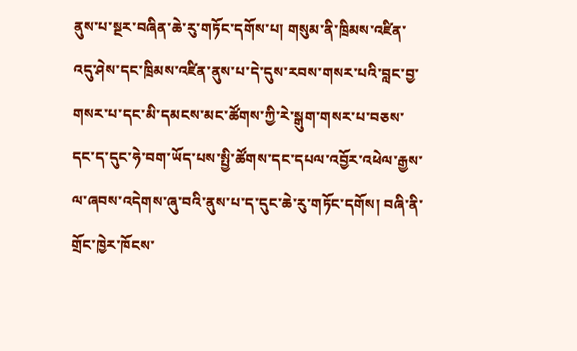ནུས་པ་སྔར་བཞིན་ཆེ་རུ་གཏོང་དགོས་པ། གསུམ་ནི་ཁྲིམས་འཛིན་འདུ་ཤེས་དང་ཁྲིམས་འཛིན་ནུས་པ་དེ་དུས་རབས་གསར་པའི་བླང་བྱ་གསར་པ་དང་མི་དམངས་མང་ཚོགས་ཀྱི་རེ་སྒུག་གསར་པ་བཅས་དང་ད་དུང་ཧེ་བག་ཡོད་པས་སྤྱི་ཚོགས་དང་དཔལ་འབྱོར་འཕེལ་རྒྱས་ལ་ཞབས་འདེགས་ཞུ་བའི་ནུས་པ་ད་དུང་ཆེ་རུ་གཏོང་དགོས། བཞི་ནི་གྲོང་ཁྱེར་ཁོངས་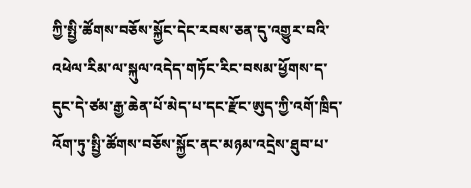ཀྱི་སྤྱི་ཚོགས་བཅོས་སྐྱོང་དེང་རབས་ཅན་དུ་འགྱུར་བའི་འཕེལ་རིམ་ལ་སྐུལ་འདེད་གཏོང་རིང་བསམ་ཕྱོགས་ད་དུང་དེ་ཙམ་རྒྱ་ཆེན་པོ་མེད་པ་དང་རྫོང་ཨུད་ཀྱི་འགོ་ཁྲིད་འོག་ཏུ་སྤྱི་ཚོགས་བཅོས་སྐྱོང་ནང་མཉམ་འདྲེས་ཐུབ་པ་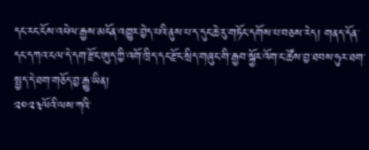དང་རང་ངོས་འཕེལ་རྒྱས་མངོན་འགྱུར་བྱེད་པའི་ནུས་པ་ད་དུང་ཆེ་རུ་གཏོང་དགོས་པ་བཅས་རེད། གནད་དོན་དང་དཀའ་ངལ་དེ་དག་རྫོང་ཨུད་ཀྱི་འགོ་ཁྲིད་དང་རྫོང་སྲིད་གཞུང་གི་རྒྱབ་སྐྱོར་འོག་ང་ཚོས་བྱ་ཐབས་ཧུར་ཐག་སྤྱད་དེ་ཐག་གཅོད་བྱ་རྒྱུ་ཡིན།
༢༠༢༣ལོའི་ལས་ཀའི་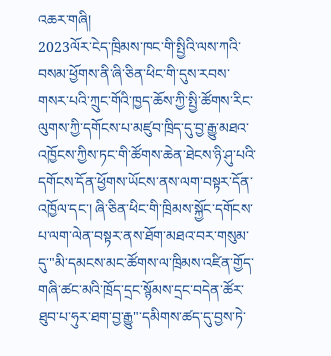འཆར་གཞི།
2023ལོར་ངེད་ཁྲིམས་ཁང་གི་སྤྱིའི་ལས་ཀའི་བསམ་ཕྱོགས་ནི་ཞི་ཅིན་ཕིང་གི་དུས་རབས་གསར་པའི་ཀྲུང་གོའི་ཁྱད་ཆོས་ཀྱི་སྤྱི་ཚོགས་རིང་ལུགས་ཀྱི་དགོངས་པ་མཛུབ་ཁྲིད་དུ་བྱ་རྒྱུ་མཐའ་འཁྱོངས་ཀྱིས་ཏང་གི་ཚོགས་ཆེན་ཐེངས་ཉི་ཤུ་པའི་དགོངས་དོན་ཕྱོགས་ཡོངས་ནས་ལག་བསྟར་དོན་འཁྱོལ་དང་། ཞི་ཅིན་ཕིང་གི་ཁྲིམས་སྐྱོང་དགོངས་པ་ལག་ལེན་བསྟར་ནས་ཐོག་མཐའ་བར་གསུམ་དུ་"མི་དམངས་མང་ཚོགས་ལ་ཁྲིམས་འཛིན་གྱོད་གཞི་ཚང་མའི་ཁྲོད་དྲང་སྙོམས་དྲང་བདེན་ཚོར་ཐུབ་པ་ཧུར་ཐག་བྱ་རྒྱུ"་དམིགས་ཚད་དུ་བྱས་ཏེ་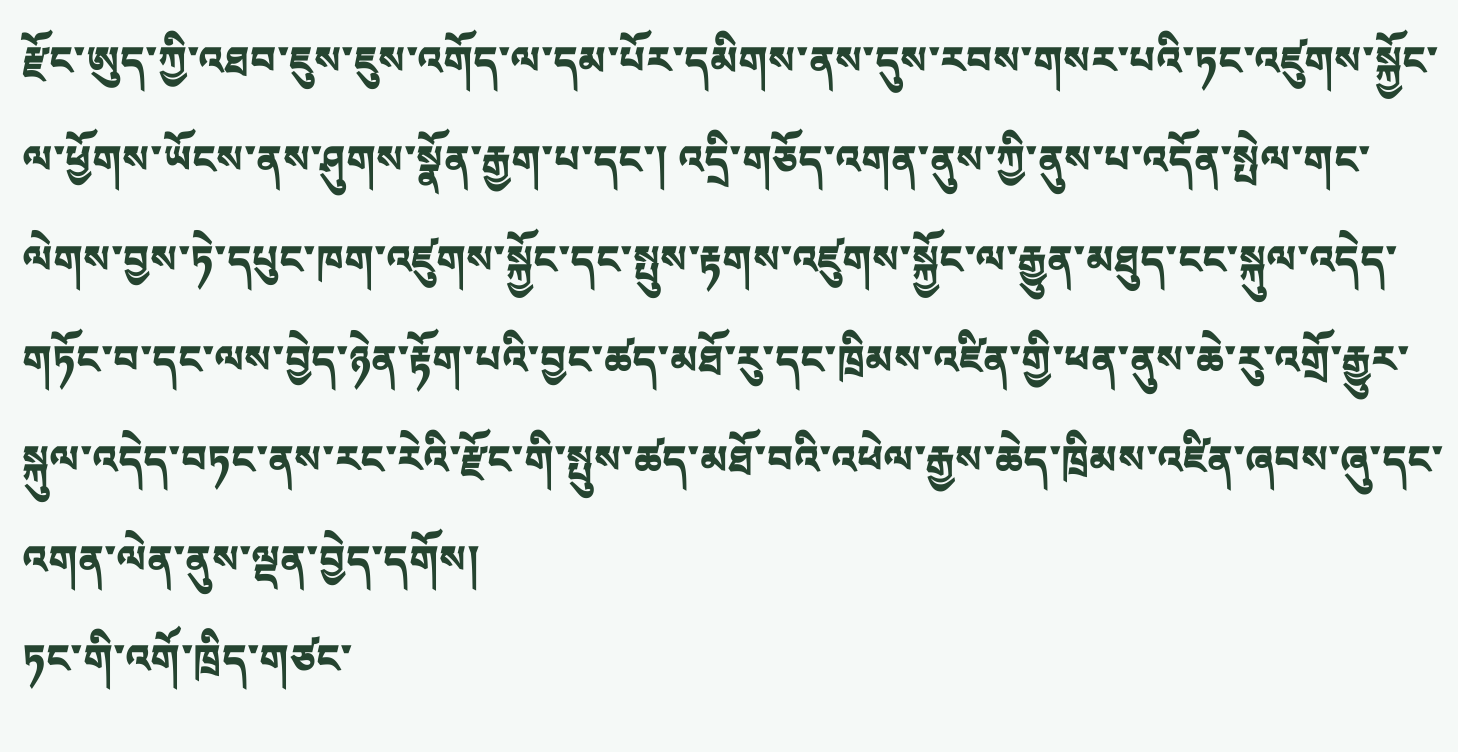རྫོང་ཨུད་ཀྱི་འཐབ་ཇུས་ཇུས་འགོད་ལ་དམ་པོར་དམིགས་ནས་དུས་རབས་གསར་པའི་ཏང་འཛུགས་སྐྱོང་ལ་ཕྱོགས་ཡོངས་ནས་ཤུགས་སྣོན་རྒྱག་པ་དང་། འདྲི་གཅོད་འགན་ནུས་ཀྱི་ནུས་པ་འདོན་སྤེལ་གང་ལེགས་བྱས་ཏེ་དཔུང་ཁག་འཛུགས་སྐྱོང་དང་སྤུས་རྟགས་འཛུགས་སྐྱོང་ལ་རྒྱུན་མཐུད་ངང་སྐུལ་འདེད་གཏོང་བ་དང་ལས་བྱེད་ཉེན་རྟོག་པའི་བྱང་ཚད་མཐོ་རུ་དང་ཁྲིམས་འཛིན་གྱི་ཕན་ནུས་ཆེ་རུ་འགྲོ་རྒྱུར་སྐུལ་འདེད་བཏང་ནས་རང་རེའི་རྫོང་གི་སྤུས་ཚད་མཐོ་བའི་འཕེལ་རྒྱས་ཆེད་ཁྲིམས་འཛིན་ཞབས་ཞུ་དང་འགན་ལེན་ནུས་ལྡན་བྱེད་དགོས།
ཏང་གི་འགོ་ཁྲིད་གཙང་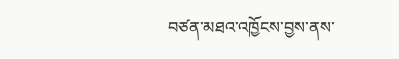བཙན་མཐའ་འཁྱོངས་བྱས་ནས་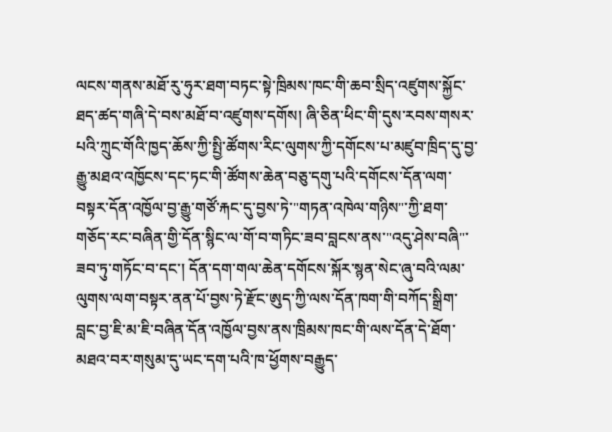ལངས་གནས་མཐོ་རུ་ཧུར་ཐག་བཏང་སྟེ་ཁྲིམས་ཁང་གི་ཆབ་སྲིད་འཛུགས་སྐྱོང་ཐད་ཚད་གཞི་དེ་བས་མཐོ་བ་འཛུགས་དགོས། ཞི་ཅིན་ཕིང་གི་དུས་རབས་གསར་པའི་ཀྲུང་གོའི་ཁྱད་ཆོས་ཀྱི་སྤྱི་ཚོགས་རིང་ལུགས་ཀྱི་དགོངས་པ་མཛུབ་ཁྲིད་དུ་བྱ་རྒྱུ་མཐའ་འཁྱོངས་དང་ཏང་གི་ཚོགས་ཆེན་བཅུ་དགུ་པའི་དགོངས་དོན་ལག་བསྟར་དོན་འཁྱོལ་བྱ་རྒྱུ་གཙོ་རྐང་དུ་བྱས་ཏེ་"གཏན་འཁེལ་གཉིས"་ཀྱི་ཐག་གཅོད་རང་བཞིན་གྱི་དོན་སྙིང་ལ་གོ་བ་གཏིང་ཟབ་བླངས་ནས་"འདུ་ཤེས་བཞི"་ཟབ་ཏུ་གཏོང་བ་དང་། དོན་དག་གལ་ཆེན་དགོངས་སྐོར་སྙན་སེང་ཞུ་བའི་ལམ་ལུགས་ལག་བསྟར་ནན་པོ་བྱས་ཏེ་རྫོང་ཨུད་ཀྱི་ལས་དོན་ཁག་གི་བཀོད་སྒྲིག་བླང་བྱ་ཇི་མ་ཇི་བཞིན་དོན་འཁྱོལ་བྱས་ནས་ཁྲིམས་ཁང་གི་ལས་དོན་དེ་ཐོག་མཐའ་བར་གསུམ་དུ་ཡང་དག་པའི་ཁ་ཕྱོགས་བརྒྱུད་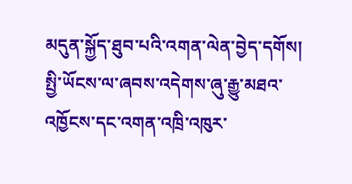མདུན་སྐྱོད་ཐུབ་པའི་འགན་ལེན་བྱེད་དགོས།
སྤྱི་ཡོངས་ལ་ཞབས་འདེགས་ཞུ་རྒྱུ་མཐའ་འཁྱོངས་དང་འགན་འཁྲི་འཁུར་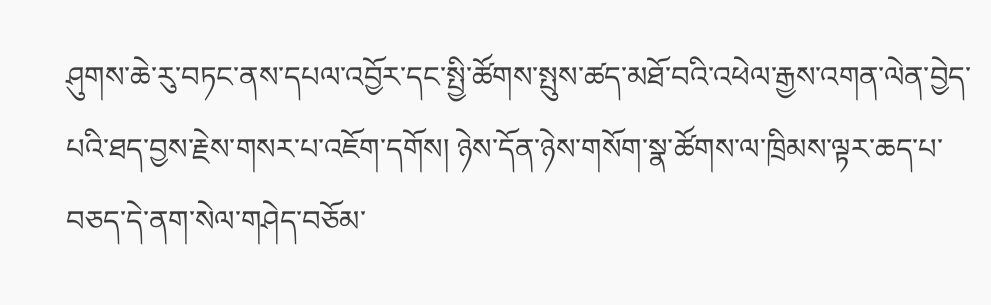ཤུགས་ཆེ་རུ་བཏང་ནས་དཔལ་འབྱོར་དང་སྤྱི་ཚོགས་སྤུས་ཚད་མཐོ་བའི་འཕེལ་རྒྱས་འགན་ལེན་བྱེད་པའི་ཐད་བྱས་རྗེས་གསར་པ་འཇོག་དགོས། ཉེས་དོན་ཉེས་གསོག་སྣ་ཚོགས་ལ་ཁྲིམས་ལྟར་ཆད་པ་བཅད་དེ་ནག་སེལ་གཤེད་བཅོམ་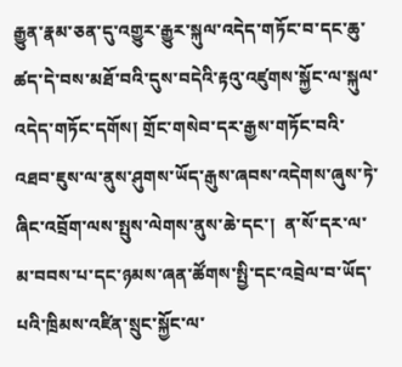རྒྱུན་རྣམ་ཅན་དུ་འགྱུར་རྒྱུར་སྐུལ་འདེད་གཏོང་བ་དང་ཆུ་ཚད་དེ་བས་མཐོ་བའི་དུས་བདེའི་རྟའུ་འཛུགས་སྐྱོང་ལ་སྐུལ་འདེད་གཏོང་དགོས། གྲོང་གསེབ་དར་རྒྱས་གཏོང་བའི་འཐབ་ཇུས་ལ་ནུས་ཤུགས་ཡོད་རྒུས་ཞབས་འདེགས་ཞུས་ཏེ་ཞིང་འབྲོག་ལས་སྤུས་ལེགས་ནུས་ཆེ་དང་།  ན་སོ་དར་ལ་མ་བབས་པ་དང་ཉམས་ཞན་ཚོགས་སྤྱི་དང་འབྲེལ་བ་ཡོད་པའི་ཁྲིམས་འཛིན་སྲུང་སྐྱོང་ལ་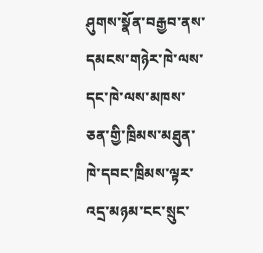ཤུགས་སྣོན་བརྒྱབ་ནས་དམངས་གཉེར་ཁེ་ལས་དང་ཁེ་ལས་མཁས་ཅན་གྱི་ཁྲིམས་མཐུན་ཁེ་དབང་ཁྲིམས་ལྟར་འདྲ་མཉམ་ངང་སྲུང་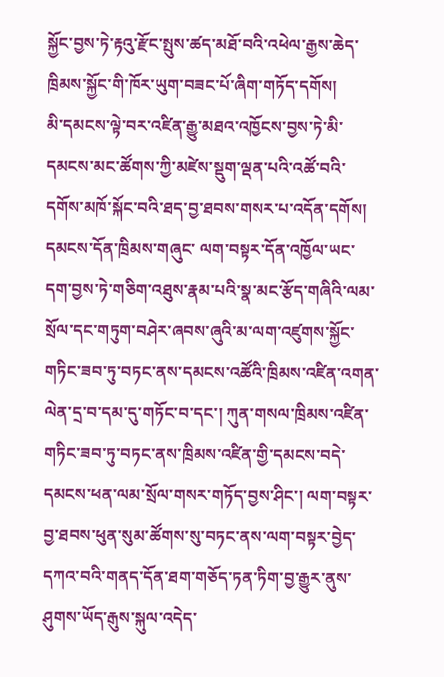སྐྱོང་བྱས་ཏེ་རྟའུ་རྫོང་སྤུས་ཚད་མཐོ་བའི་འཕེལ་རྒྱས་ཆེད་ཁྲིམས་སྐྱོང་གི་ཁོར་ཡུག་བཟང་པོ་ཞིག་གཏོད་དགོས།
མི་དམངས་ལྟེ་བར་འཛིན་རྒྱུ་མཐའ་འཁྱོངས་བྱས་ཏེ་མི་དམངས་མང་ཚོགས་ཀྱི་མཛེས་སྡུག་ལྡན་པའི་འཚོ་བའི་དགོས་མཁོ་སྐོང་བའི་ཐད་བྱ་ཐབས་གསར་པ་འདོན་དགོས། དམངས་དོན་ཁྲིམས་གཞུང་ ལག་བསྟར་དོན་འཁྱོལ་ཡང་དག་བྱས་ཏེ་གཅིག་འཐུས་རྣམ་པའི་སྣ་མང་རྩོད་གཞིའི་ལམ་སྲོལ་དང་གཏུག་བཤེར་ཞབས་ཞུའི་མ་ལག་འཛུགས་སྐྱོང་གཏིང་ཟབ་ཏུ་བཏང་ནས་དམངས་འཚོའི་ཁྲིམས་འཛིན་འགན་ལེན་དྲ་བ་དམ་དུ་གཏོང་བ་དང་། ཀུན་གསལ་ཁྲིམས་འཛིན་གཏིང་ཟབ་ཏུ་བཏང་ནས་ཁྲིམས་འཛིན་གྱི་དམངས་བདེ་དམངས་ཕན་ལམ་སྲོལ་གསར་གཏོད་བྱས་ཤིང་། ལག་བསྟར་བྱ་ཐབས་ཕུན་སུམ་ཚོགས་སུ་བཏང་ནས་ལག་བསྟར་བྱེད་དཀའ་བའི་གནད་དོན་ཐག་གཅོད་ཏན་ཏིག་བྱ་རྒྱུར་ནུས་ཤུགས་ཡོད་རྒུས་སྐུལ་འདེད་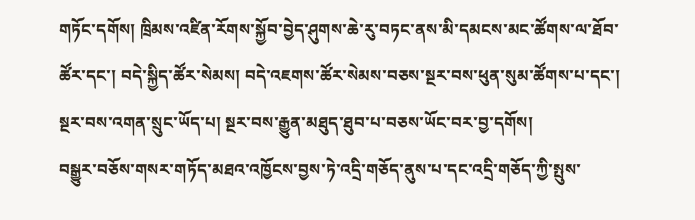གཏོང་དགོས། ཁྲིམས་འཛིན་རོགས་སྐྱོབ་བྱེད་ཤུགས་ཆེ་རུ་བཏང་ནས་མི་དམངས་མང་ཚོགས་ལ་ཐོབ་ཚོར་དང་། བདེ་སྐྱིད་ཚོར་སེམས། བདེ་འཇགས་ཚོར་སེམས་བཅས་སྔར་བས་ཕུན་སུམ་ཚོགས་པ་དང་། སྔར་བས་འགན་སྲུང་ཡོད་པ། སྔར་བས་རྒྱུན་མཐུད་ཐུབ་པ་བཅས་ཡོང་བར་བྱ་དགོས།
བསྒྱུར་བཅོས་གསར་གཏོད་མཐའ་འཁྱོངས་བྱས་ཏེ་འདྲི་གཅོད་ནུས་པ་དང་འདྲི་གཅོད་ཀྱི་སྤུས་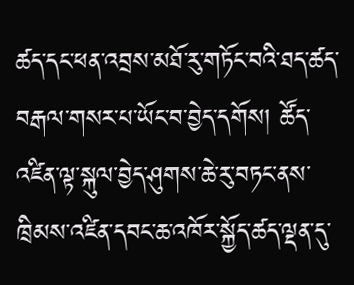ཚད་དང་ཕན་འབྲས་མཐོ་རུ་གཏོང་བའི་ཐད་ཚད་བརྒལ་གསར་པ་ཡོང་བ་བྱེད་དགོས། ཚོད་འཛིན་ལྟ་སྐུལ་བྱེད་ཤུགས་ཆེ་རུ་བཏང་ནས་ཁྲིམས་འཛིན་དབང་ཆ་འཁོར་སྐྱོད་ཚད་ལྡན་དུ་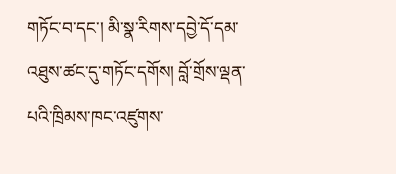གཏོང་བ་དང་། མི་སྣ་རིགས་དབྱེ་དོ་དམ་འཐུས་ཚང་དུ་གཏོང་དགོས། བློ་གྲོས་ལྡན་པའི་ཁྲིམས་ཁང་འཛུགས་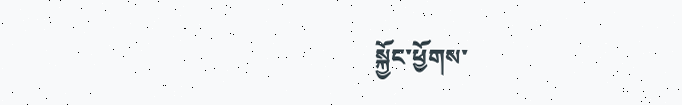སྐྱོང་ཕྱོགས་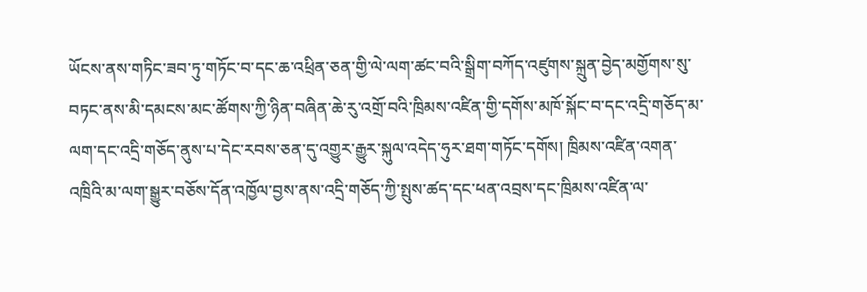ཡོངས་ནས་གཏིང་ཟབ་ཏུ་གཏོང་བ་དང་ཆ་འཕྲིན་ཅན་གྱི་ལེ་ལག་ཚང་བའི་སྒྲིག་བཀོད་འཛུགས་སྐྲུན་བྱེད་མགྱོགས་སུ་བཏང་ནས་མི་དམངས་མང་ཚོགས་ཀྱི་ཉིན་བཞིན་ཆེ་རུ་འགྲོ་བའི་ཁྲིམས་འཛིན་གྱི་དགོས་མཁོ་སྐོང་བ་དང་འདྲི་གཅོད་མ་ལག་དང་འདྲི་གཅོད་ནུས་པ་དེང་རབས་ཅན་དུ་འགྱུར་རྒྱུར་སྐུལ་འདེད་ཧུར་ཐག་གཏོང་དགོས། ཁྲིམས་འཛིན་འགན་འཁྲིའི་མ་ལག་སྒྱུར་བཅོས་དོན་འཁྱོལ་བྱས་ནས་འདྲི་གཅོད་ཀྱི་སྤུས་ཚད་དང་ཕན་འབྲས་དང་ཁྲིམས་འཛིན་ལ་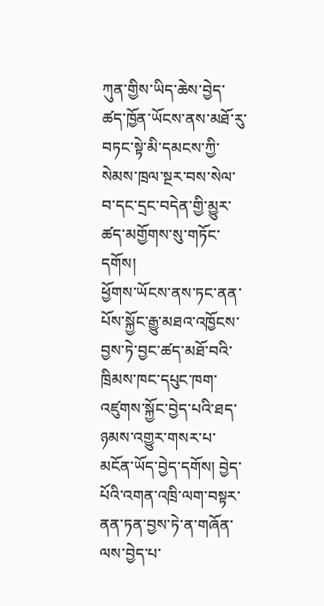ཀུན་གྱིས་ཡིད་ཆེས་བྱེད་ཚད་ཁྱོན་ཡོངས་ནས་མཐོ་རུ་བཏང་སྟེ་མི་དམངས་ཀྱི་སེམས་ཁྲལ་སྔར་བས་སེལ་བ་དང་དྲང་བདེན་གྱི་མྱུར་ཚད་མགྱོགས་སུ་གཏོང་དགོས།
ཕྱོགས་ཡོངས་ནས་ཏང་ནན་པོས་སྐྱོང་རྒྱུ་མཐའ་འཁྱོངས་བྱས་ཏེ་བྱང་ཚད་མཐོ་བའི་ཁྲིམས་ཁང་དཔུང་ཁག་འཛུགས་སྐྱོང་བྱེད་པའི་ཐད་ཉམས་འགྱུར་གསར་པ་མངོན་ཡོད་བྱེད་དགོས། བྱེད་པོའི་འགན་འཁྲི་ལག་བསྟར་ནན་ཏན་བྱས་ཏེ་ན་གཞོན་ལས་བྱེད་པ་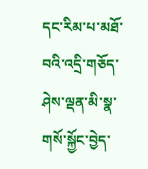དང་རིམ་པ་མཐོ་བའི་འདྲི་གཅོད་ཤེས་ལྡན་མི་སྣ་གསོ་སྐྱོང་བྱེད་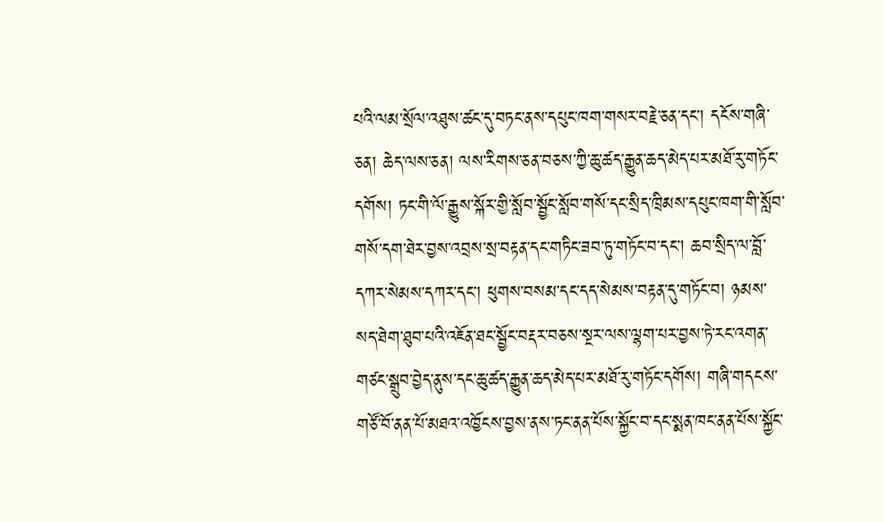པའི་ལམ་སྲོལ་འཐུས་ཚང་དུ་བཏང་ནས་དཔུང་ཁག་གསར་བརྗེ་ཅན་དང་། དངོས་གཞི་ཅན། ཆེད་ལས་ཅན། ལས་རིགས་ཅན་བཅས་ཀྱི་ཆུ་ཚད་རྒྱུན་ཆད་མེད་པར་མཐོ་རུ་གཏོང་དགོས། ཏང་གི་ལོ་རྒྱུས་སྐོར་གྱི་སློབ་སྦྱོང་སློབ་གསོ་དང་སྲིད་ཁྲིམས་དཔུང་ཁག་གི་སློབ་གསོ་དག་ཐེར་བྱས་འབྲས་སྲ་བརྟན་དང་གཏིང་ཟབ་ཏུ་གཏོང་བ་དང་། ཆབ་སྲིད་ལ་བློ་དཀར་སེམས་དཀར་དང་། ཕུགས་བསམ་དང་དད་སེམས་བརྟན་དུ་གཏོང་བ། ཉམས་སད་ཐེག་ཐུབ་པའི་འཇོན་ཐང་སྦྱོང་བརྡར་བཅས་སྔར་ལས་ལྷག་པར་བྱས་ཏེ་རང་འགན་གཙང་སྒྲུབ་བྱེད་ནུས་དང་ཆུ་ཚད་རྒྱུན་ཆད་མེད་པར་མཐོ་རུ་གཏོང་དགོས། གཞི་གདངས་གཙོ་བོ་ནན་པོ་མཐའ་འཁྱོངས་བྱས་ནས་ཏང་ནན་པོས་སྐྱོང་བ་དང་སྨན་ཁང་ནན་པོས་སྐྱོང་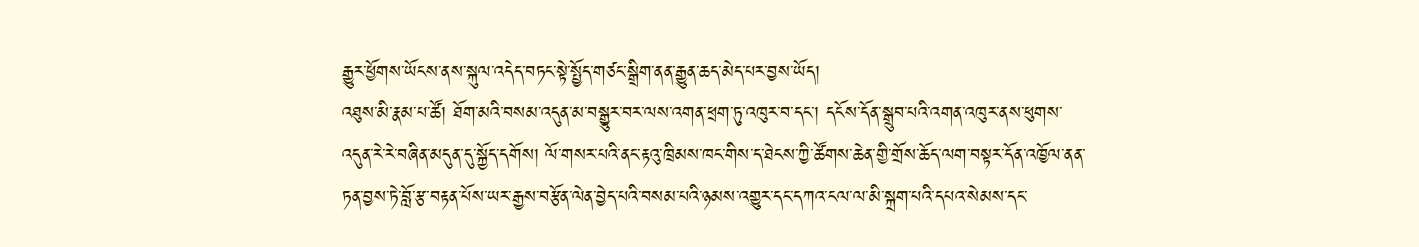རྒྱུར་ཕྱོགས་ཡོངས་ནས་སྐུལ་འདེད་བཏང་སྟེ་སྤྱོད་གཙང་སྒྲིག་ནན་རྒྱུན་ཆད་མེད་པར་བྱས་ཡོད།
འཐུས་མི་རྣམ་པ་ཚོ། ཐོག་མའི་བསམ་འདུན་མ་བསྒྱུར་བར་ལས་འགན་ཕྲག་ཏུ་འཁུར་བ་དང་། དངོས་དོན་སྒྲུབ་པའི་འགན་འཁུར་ནས་ཕུགས་འདུན་རེ་རེ་བཞིན་མདུན་དུ་སྐྱོད་དགོས། ལོ་གསར་པའི་ནང་རྟའུ་ཁྲིམས་ཁང་གིས་ད་ཐེངས་ཀྱི་ཚོགས་ཆེན་གྱི་གྲོས་ཆོད་ལག་བསྟར་དོན་འཁྱོལ་ནན་ཏན་བྱས་ཏེ་བློ་རྩ་བརྟན་པོས་ཡར་རྒྱས་བརྩོན་ལེན་བྱེད་པའི་བསམ་པའི་ཉམས་འགྱུར་དང་དཀའ་ངལ་ལ་མི་སྐྲག་པའི་དཔའ་སེམས་དང་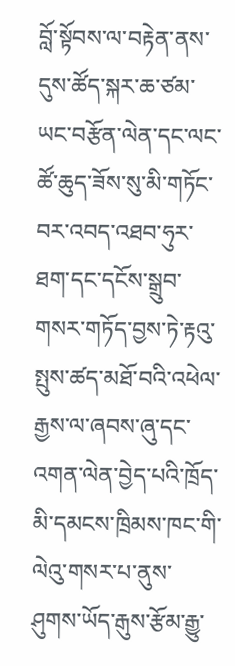བློ་སྟོབས་ལ་བརྟེན་ནས་དུས་ཚོད་སྐར་ཆ་ཙམ་ཡང་བརྩོན་ལེན་དང་ལང་ཚོ་ཆུད་ཟོས་སུ་མི་གཏོང་བར་འབད་འཐབ་ཧུར་ཐག་དང་དངོས་སྒྲུབ་གསར་གཏོད་བྱས་ཏེ་རྟའུ་སྤུས་ཚད་མཐོ་བའི་འཕེལ་རྒྱས་ལ་ཞབས་ཞུ་དང་འགན་ལེན་བྱེད་པའི་ཁྲོད་མི་དམངས་ཁྲིམས་ཁང་གི་ལེའུ་གསར་པ་ནུས་ཤུགས་ཡོད་རྒུས་རྩོམ་རྒྱུ་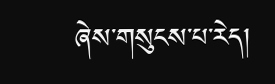ཞེས་གསུངས་པ་རེད།